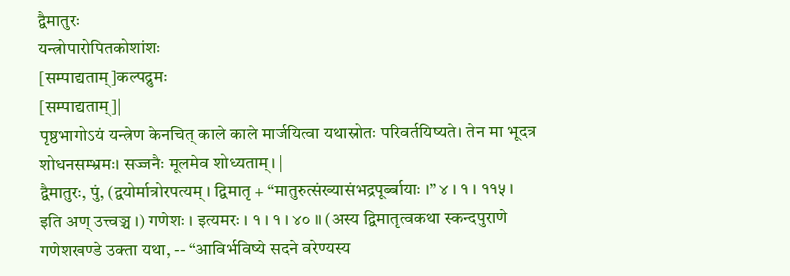द्वैमातुरः
यन्त्रोपारोपितकोशांशः
[सम्पाद्यताम्]कल्पद्रुमः
[सम्पाद्यताम्]|
पृष्ठभागोऽयं यन्त्रेण केनचित् काले काले मार्जयित्वा यथास्रोतः परिवर्तयिष्यते। तेन मा भूदत्र शोधनसम्भ्रमः। सज्जनैः मूलमेव शोध्यताम्। |
द्वैमातुरः, पुं, (द्वयोर्मात्रोरपत्यम् । द्विमातृ + “मातुरुत्संख्यासंभद्रपूर्ब्बायाः ।” ४ । १ । ११५ । इति अण् उत्त्वञ्च ।) गणेशः । इत्यमरः । १ । १ । ४० ॥ (अस्य द्विमातृत्वकथा स्कन्दपुराणे गणेशखण्डे उक्ता यथा, -- “आविर्भविष्ये सदने वरेण्यस्य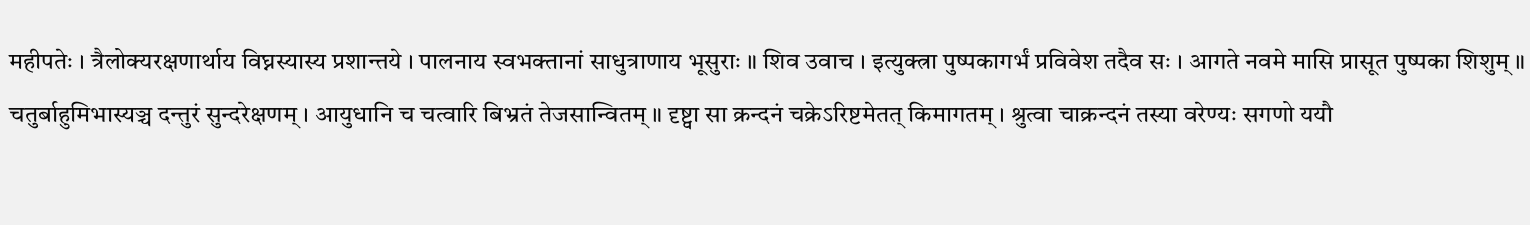महीपतेः । त्रैलोक्यरक्षणार्थाय विघ्नस्यास्य प्रशान्तये । पालनाय स्वभक्तानां साधुत्राणाय भूसुराः ॥ शिव उवाच । इत्युक्त्रा पुष्पकागर्भं प्रविवेश तदैव सः । आगते नवमे मासि प्रासूत पुष्पका शिशुम् ॥ चतुर्बाहुमिभास्यञ्च दन्तुरं सुन्दरेक्षणम् । आयुधानि च चत्वारि बिभ्रतं तेजसान्वितम् ॥ दृष्ट्वा सा क्रन्दनं चक्रेऽरिष्टमेतत् किमागतम् । श्रुत्वा चाक्रन्दनं तस्या वरेण्यः सगणो ययौ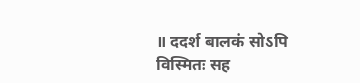॥ ददर्श बालकं सोऽपि विस्मितः सह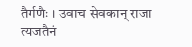तैर्गणैः । उवाच सेवकान् राजा त्यजतैनं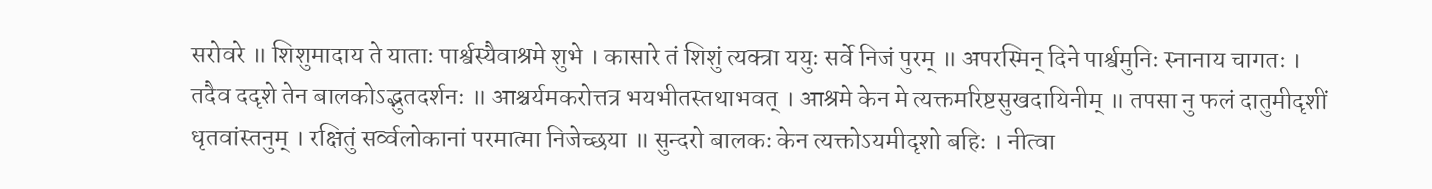सरोवरे ॥ शिशुमादाय ते याताः पार्श्वस्यैवाश्रमे शुभे । कासारे तं शिशुं त्यक्त्रा ययुः सर्वे निजं पुरम् ॥ अपरस्मिन् दिने पार्श्वमुनिः स्नानाय चागतः । तदैव ददृशे तेन बालकोऽद्भुतदर्शनः ॥ आश्चर्यमकरोत्तत्र भयभीतस्तथाभवत् । आश्रमे केन मे त्यक्तमरिष्टसुखदायिनीम् ॥ तपसा नु फलं दातुमीदृशीं धृतवांस्तनुम् । रक्षितुं सर्व्वलोकानां परमात्मा निजेच्छया ॥ सुन्दरो बालकः केन त्यक्तोऽयमीदृशो बहिः । नीत्वा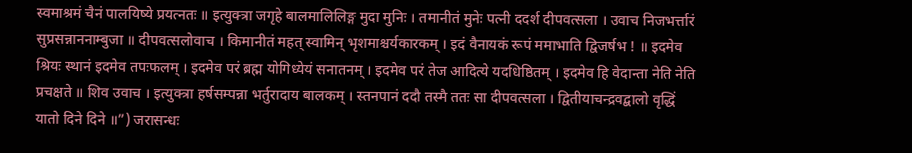स्वमाश्रमं चैनं पालयिष्ये प्रयत्नतः ॥ इत्युक्त्रा जगृहे बालमालिलिङ्ग मुदा मुनिः । तमानीतं मुनेः पत्नी ददर्श दीपवत्सला । उवाच निजभर्त्तारं सुप्रसन्नाननाम्बुजा ॥ दीपवत्सलोवाच । किमानीतं महत् स्वामिन् भृशमाश्चर्यकारकम् । इदं वैनायकं रूपं ममाभाति द्विजर्षभ ! ॥ इदमेव श्रियः स्थानं इदमेव तपःफलम् । इदमेव परं ब्रह्म योगिध्येयं सनातनम् । इदमेव परं तेज आदित्ये यदधिष्ठितम् । इदमेव हि वेदान्ता नेति नेति प्रचक्षते ॥ शिव उवाच । इत्युक्त्रा हर्षसम्पन्ना भर्तुरादाय बालकम् । स्तनपानं ददौ तस्मै ततः सा दीपवत्सला । द्वितीयाचन्द्रवद्बालो वृद्धिं यातो दिने दिने ॥”) जरासन्धः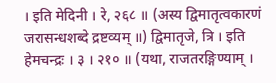। इति मेदिनी । रे, २६८ ॥ (अस्य द्विमातृत्वकारणं जरासन्धशब्दे द्रष्टव्यम् ॥) द्विमातृजे, त्रि । इति हेमचन्द्रः । ३ । २१० ॥ (यथा, राजतरङ्गिण्याम् ।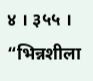४ । ३५५ । “भिन्नशीला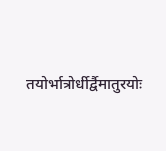तयोर्भात्रोर्धीर्द्वैमातुरयोः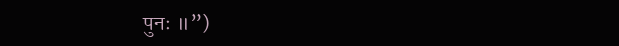पुनः ॥”)